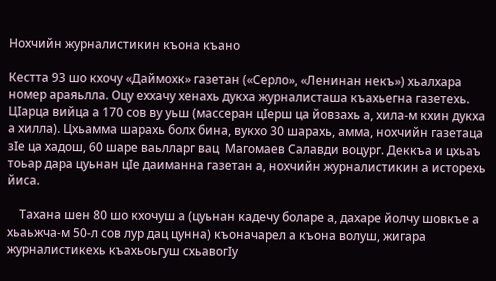Нохчийн журналистикин къона къано

Кестта 93 шо кхочу «Даймохк» газетан («Серло», «Ленинан некъ») хьалхара номер араяьлла. Оцу еххачу хенахь дукха журналисташа къахьегна газетехь. ЦIарца вийца а 170 сов ву уьш (массеран цIерш ца йовзахь а, хила-м кхин дукха а хилла). Цхьамма шарахь болх бина, вукхо 30 шарахь, амма, нохчийн газетаца зIе ца хадош, 60 шаре ваьлларг вац  Магомаев Салавди воцург. Деккъа и цхьаъ тоьар дара цуьнан цIе даиманна газетан а, нохчийн журналистикин а исторехь йиса.

    Тахана шен 80 шо кхочуш а (цуьнан кадечу боларе а, дахаре йолчу шовкъе а хьаьжча-м 50-л сов лур дац цунна) къоначарел а къона волуш, жигара журналистикехь къахьоьгуш схьавогIу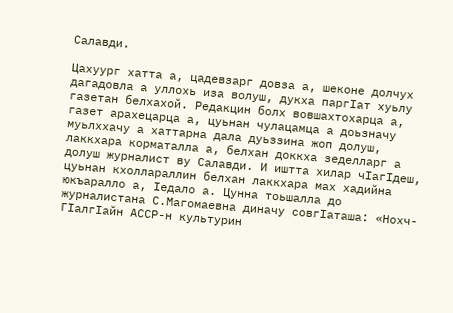Салавди.

Цахуург хатта а, цадевзарг довза а, шеконе долчух дагадовла а уллохь иза волуш, дукха паргIат хуьлу газетан белхахой. Редакцин болх вовшахтохарца а, газет арахецарца а, цуьнан чулацамца а доьзначу муьлххачу а хаттарна дала дуьззина жоп долуш, лаккхара корматалла а, белхан доккха зеделларг а долуш журналист ву Салавди. И иштта хилар чIагIдеш, цуьнан кхоллараллин белхан лаккхара мах хадийна юкъаралло а, Iедало а. Цунна тоьшалла до журналистана С.Магомаевна диначу совгIаташа: «Нохч-ГIалгIайн АССР-н культурин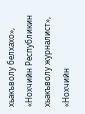хьакъволу белхахо», «Нохчийн Республикин хьакъволу журналист», «Нохчийн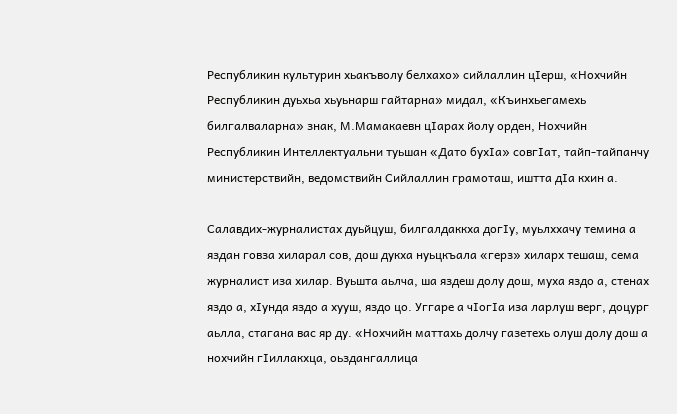Республикин культурин хьакъволу белхахо» сийлаллин цIерш, «Нохчийн Республикин дуьхьа хьуьнарш гайтарна» мидал, «Къинхьегамехь  билгалваларна» знак, М.Мамакаевн цIарах йолу орден, Нохчийн Республикин Интеллектуальни туьшан «Дато бухIа» совгIат, тайп-тайпанчу министерствийн, ведомствийн Сийлаллин грамоташ, иштта дIа кхин а.

Салавдих-журналистах дуьйцуш, билгалдаккха догIу, муьлххачу темина а яздан говза хиларал сов, дош дукха нуьцкъала «герз» хиларх тешаш, сема журналист иза хилар. Вуьшта аьлча, ша яздеш долу дош, муха яздо а, стенах яздо а, хIунда яздо а хууш, яздо цо. Уггаре а чIогIа иза ларлуш верг, доцург аьлла, стагана вас яр ду. «Нохчийн маттахь долчу газетехь олуш долу дош а нохчийн гIиллакхца, оьздангаллица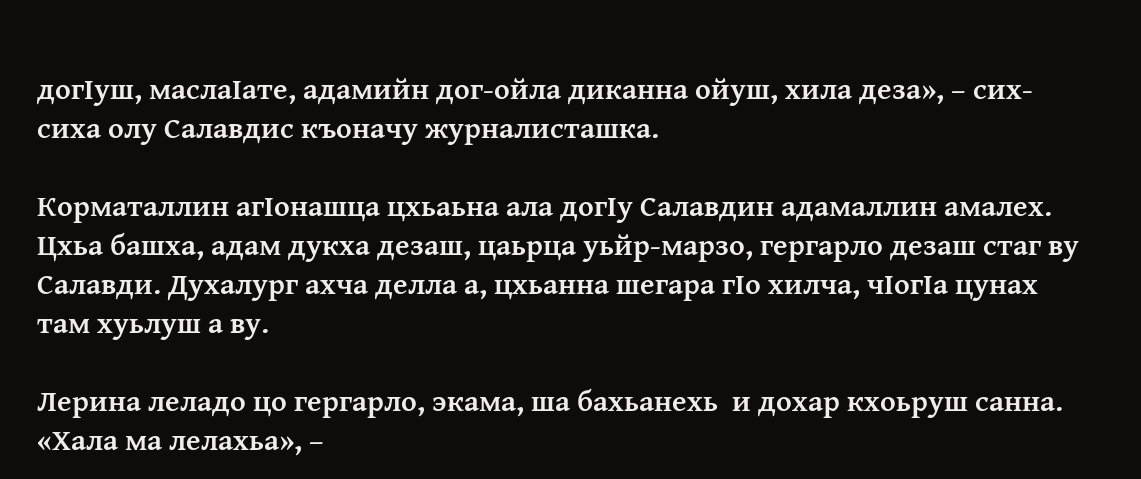догIуш, маслаIате, адамийн дог-ойла диканна ойуш, хила деза», – сих-сиха олу Салавдис къоначу журналисташка.

Корматаллин агIонашца цхьаьна ала догIу Салавдин адамаллин амалех. Цхьа башха, адам дукха дезаш, цаьрца уьйр-марзо, гергарло дезаш стаг ву Салавди. Духалург ахча делла а, цхьанна шегара гIо хилча, чIогIа цунах там хуьлуш а ву.

Лерина леладо цо гергарло, экама, ша бахьанехь  и дохар кхоьруш санна. «Хала ма лелахьа», –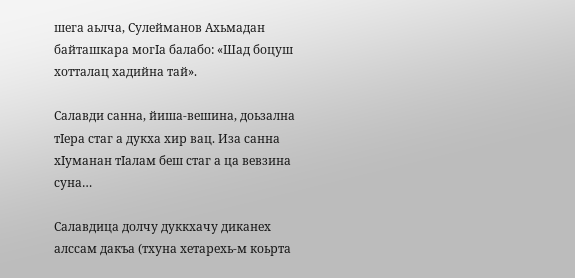шега аьлча, Сулейманов Ахьмадан байташкара могIа балабо: «Шад боцуш хотталац хадийна тай».

Салавди санна, йиша-вешина, доьзална тIера стаг а дукха хир вац. Иза санна хIуманан тIалам беш стаг а ца вевзина суна…

Салавдица долчу дуккхачу диканех алссам дакъа (тхуна хетарехь-м коьрта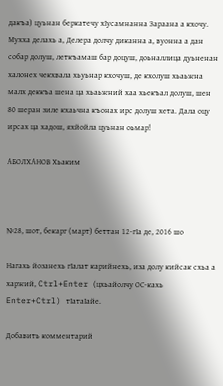дакъа) цуьнан беркатечу хIусамнанна Зараана а кхочу. Мухха делахь а, Делера долчу диканна а, вуонна а дан собар долуш, леткъамаш бар доцуш, доьналлица дуьненан халонех чекхвала хьуьнар кхочуш, де кхолуш хьаьжна малх деккъа шена ца хьаьжний хаа хьекъал долуш, шен 80 шеран зиле кхаьчна къонах ирс долуш хета. Дала оцу ирсах ца хадош, яхйойла цуьнан оьмар!

АБОЛХАНОВ Хьаким



№28, шот, бекарг (март) беттан 12-гIа де, 2016 шо

Нагахь йозанехь гIалат карийнехь, иза долу кийсак схьа а харжий, Ctrl+Enter (цхьайолчу ОС-кахь Enter+Ctrl) тIатаIайе.

Добавить комментарий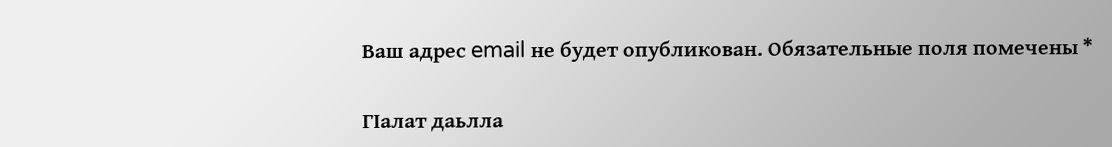Ваш адрес email не будет опубликован. Обязательные поля помечены *

ГIалат даьлла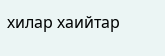хилар хаийтар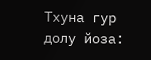Тхуна гур долу йоза: